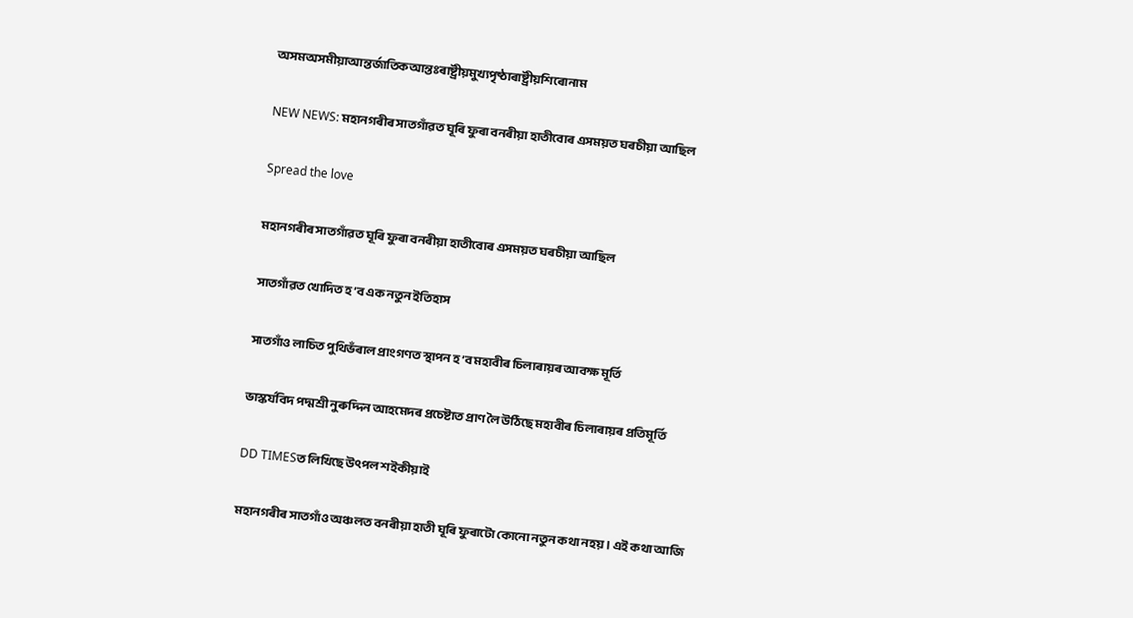অসমঅসমীয়াআন্তর্জাতিকআন্তঃৰাষ্ট্ৰীয়মুখ্যপৃষ্ঠাৰাষ্ট্ৰীয়শিৰোনাম

NEW NEWS: মহানগৰীৰ সাতগাঁৱত ঘূৰি ফুৰা বনৰীয়া হাতীবোৰ এসময়ত ঘৰচীয়া আছিল

Spread the love

মহানগৰীৰ সাতগাঁৱত ঘূৰি ফুৰা বনৰীয়া হাতীবোৰ এসময়ত ঘৰচীয়া আছিল

সাতগাঁৱত খোদিত হ’ব এক নতুন ইতিহাস

সাতগাঁও লাচিত পুথিভঁৰাল প্ৰাংগণত স্থাপন হ’ব মহাবীৰ চিলাৰায়ৰ আবক্ষ মূৰ্তি

ভাস্কৰ্যবিদ পদ্মশ্ৰী নুৰুদ্দিন আহমেদৰ প্ৰচেষ্টাত প্ৰাণ লৈ উঠিছে মহাবীৰ চিলাৰায়ৰ প্ৰতিমূৰ্তি

DD TIMESত লিখিছে উৎপল শইকীয়াই

মহানগৰীৰ সাতগাঁও অঞ্চলত বনৰীয়া হাতী ঘূৰি ফুৰাটো কোনো নতুন কথা নহয়। এই কথা আজি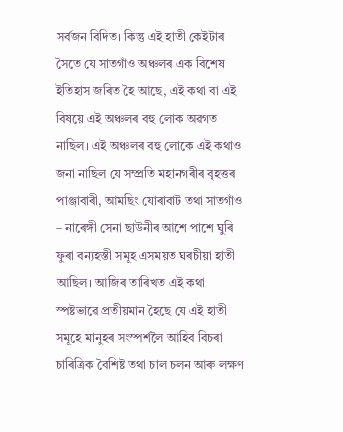সৰ্বজন বিদিত। কিন্তু এই হাতী কেইটাৰ সৈতে যে সাতগাঁও অঞ্চলৰ এক বিশেষ ইতিহাস জৰিত হৈ আছে, এই কথা বা এই বিষয়ে এই অঞ্চলৰ বহু লোক অৱগত নাছিল। এই অঞ্চলৰ বহু লোকে এই কথাও জনা নাছিল যে সম্প্ৰতি মহানগৰীৰ বৃহত্তৰ পাঞ্জাবাৰী, আমছিং যোৰাবাট তথা সাতগাঁও – নাৰেঙ্গী সেনা ছাউনীৰ আশে পাশে ঘুৰি ফুৰা বন্যহস্তী সমূহ এসময়ত ঘৰচীয়া হাতী আছিল। আজিৰ তাৰিখত এই কথা স্পষ্টভাৱে প্ৰতীয়মান হৈছে যে এই হাতী সমূহে মানুহৰ সংস্পৰ্শলৈ আহিব বিচৰা চাৰিত্ৰিক বৈশিষ্ট তথা চাল চলন আৰু লক্ষণ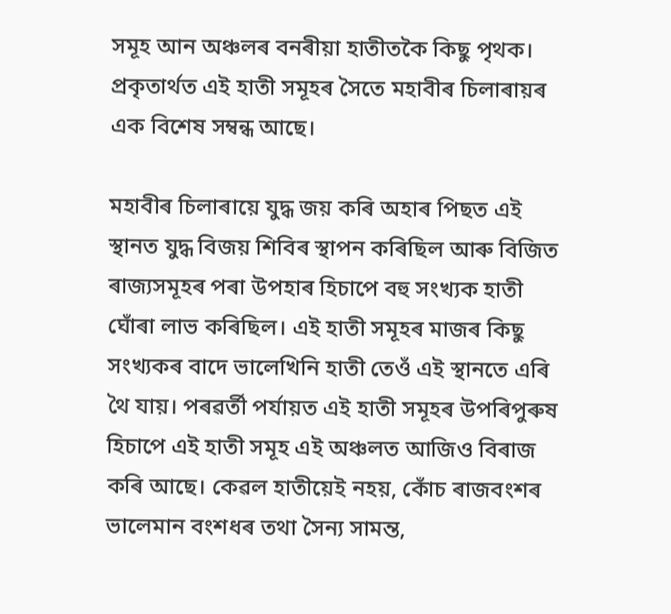সমূহ আন অঞ্চলৰ বনৰীয়া হাতীতকৈ কিছু পৃথক। প্ৰকৃতাৰ্থত এই হাতী সমূহৰ সৈতে মহাবীৰ চিলাৰায়ৰ এক বিশেষ সম্বন্ধ আছে।

মহাবীৰ চিলাৰায়ে যুদ্ধ জয় কৰি অহাৰ পিছত এই স্থানত যুদ্ধ বিজয় শিবিৰ স্থাপন কৰিছিল আৰু বিজিত ৰাজ্যসমূহৰ পৰা উপহাৰ হিচাপে বহু সংখ্যক হাতী ঘোঁৰা লাভ কৰিছিল। এই হাতী সমূহৰ মাজৰ কিছু সংখ্যকৰ বাদে ভালেখিনি হাতী তেওঁ এই স্থানতে এৰি থৈ যায়। পৰৱৰ্তী পৰ্যায়ত এই হাতী সমূহৰ উপৰিপুৰুষ হিচাপে এই হাতী সমূহ এই অঞ্চলত আজিও বিৰাজ কৰি আছে। কেৱল হাতীয়েই নহয়, কোঁচ ৰাজবংশৰ ভালেমান বংশধৰ তথা সৈন্য সামন্ত,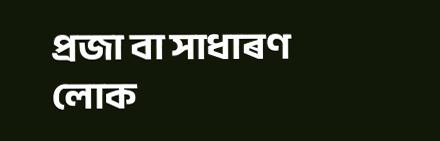প্ৰজা বা সাধাৰণ লোক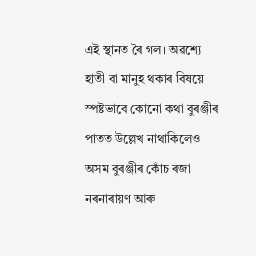এই স্থানত ৰৈ গল। অৱশ্যে হাতী বা মানুহ থকাৰ বিষয়ে স্পষ্টভাবে কোনো কথা বুৰঞ্জীৰ পাতত উল্লেখ নাথাকিলেও অসম বুৰঞ্জীৰ কোঁচ ৰজা নৰনাৰায়ণ আৰু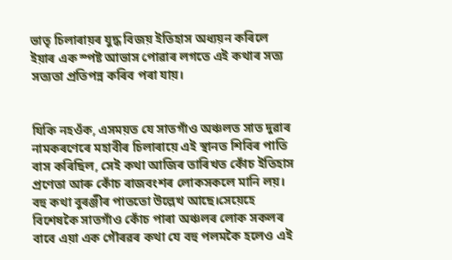ভাতৃ চিলাৰায়ৰ যুদ্ধ বিজয় ইতিহাস অধ্যয়ন কৰিলে ইয়াৰ এক স্পষ্ট আভাস পোৱাৰ লগতে এই কথাৰ সত্য সত্যতা প্ৰতিপন্ন কৰিব পৰা যায়।


যিকি নহওঁক, এসময়ত যে সাতগাঁও অঞ্চলত সাত দুৱাৰ নামকৰণেৰে মহাবীৰ চিলাৰায়ে এই স্থানত শিবিৰ পাতি বাস কৰিছিল, সেই কথা আজিৰ তাৰিখত কোঁচ ইতিহাস প্ৰণেতা আৰু কোঁচ ৰাজবংশৰ লোকসকলে মানি লয়। বহু কথা বুৰঞ্জীৰ পাততো উল্লেখ আছে।সেয়েহে বিশেষকৈ সাতগাঁও কোঁচ পাৰা অঞ্চলৰ লোক সকলৰ বাবে এয়া এক গৌৰৱৰ কথা যে বহু পলমকৈ হলেও এই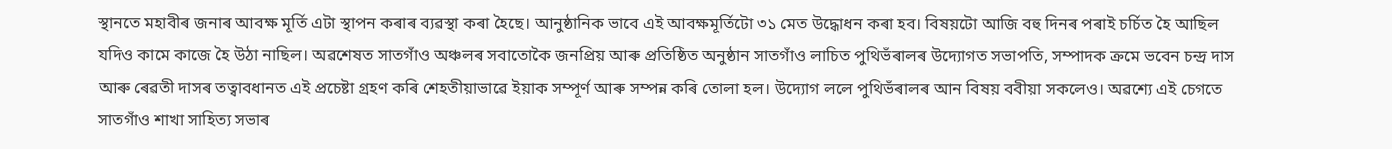স্থানতে মহাবীৰ জনাৰ আবক্ষ মূৰ্তি এটা স্থাপন কৰাৰ ব্যৱস্থা কৰা হৈছে। আনুষ্ঠানিক ভাবে এই আবক্ষমূৰ্তিটো ৩১ মেত উদ্ধোধন কৰা হব। বিষয়টো আজি বহু দিনৰ পৰাই চৰ্চিত হৈ আছিল যদিও কামে কাজে হৈ উঠা নাছিল। অৱশেষত সাতগাঁও অঞ্চলৰ সবাতোকৈ জনপ্ৰিয় আৰু প্ৰতিষ্ঠিত অনুষ্ঠান সাতগাঁও লাচিত পুথিভঁৰালৰ উদ্যোগত সভাপতি, সম্পাদক ক্ৰমে ভবেন চন্দ্ৰ দাস আৰু ৰেৱতী দাসৰ তত্বাবধানত এই প্ৰচেষ্টা গ্ৰহণ কৰি শেহতীয়াভাৱে ইয়াক সম্পূৰ্ণ আৰু সম্পন্ন কৰি তোলা হল। উদ্যোগ ললে পুথিভঁৰালৰ আন বিষয় ববীয়া সকলেও। অৱশ্যে এই চেগতে সাতগাঁও শাখা সাহিত্য সভাৰ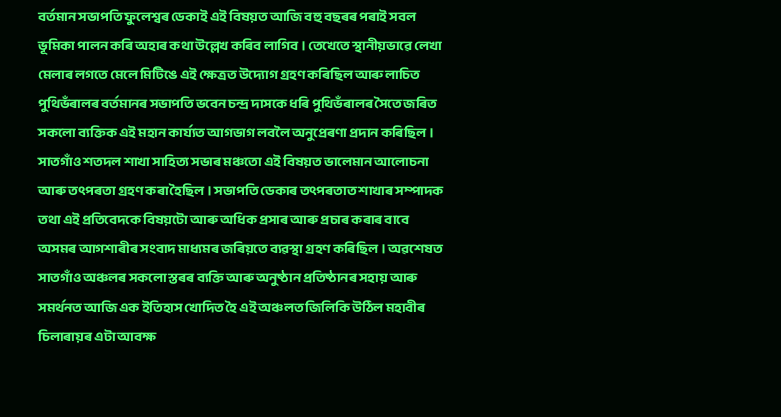বৰ্তমান সভাপতি ফুলেশ্বৰ ডেকাই এই বিষয়ত আজি বহু বছৰৰ পৰাই সবল ভূমিকা পালন কৰি অহাৰ কথা উল্লেখ কৰিব লাগিব। তেখেতে স্থানীয়ভাৱে লেখা মেলাৰ লগতে মেলে মিটিঙে এই ক্ষেত্ৰত উদ্যোগ গ্ৰহণ কৰিছিল আৰু লাচিত পুথিভঁৰালৰ বৰ্তমানৰ সভাপতি ভবেন চন্দ্ৰ দাসকে ধৰি পুথিভঁৰালৰ সৈতে জৰিত সকলো ব্যক্তিক এই মহান কাৰ্য্যত আগভাগ লবলৈ অনুপ্ৰেৰণা প্ৰদান কৰিছিল। সাতগাঁও শতদল শাখা সাহিত্য সভাৰ মঞ্চতো এই বিষয়ত ভালেমান আলোচনা আৰু তৎপৰতা গ্ৰহণ কৰা হৈছিল। সভাপতি ডেকাৰ তৎপৰতাত শাখাৰ সম্পাদক তথা এই প্ৰতিবেদকে বিষয়টো আৰু অধিক প্ৰসাৰ আৰু প্ৰচাৰ কৰাৰ বাবে অসমৰ আগশাৰীৰ সংবাদ মাধ্যমৰ জৰিয়তে ব্যৱস্থা গ্ৰহণ কৰিছিল। অৱশেষত সাতগাঁও অঞ্চলৰ সকলো স্তৰৰ ব্যক্তি আৰু অনুষ্ঠান প্ৰতিষ্ঠানৰ সহায় আৰু সমৰ্থনত আজি এক ইতিহাস খোদিত হৈ এই অঞ্চলত জিলিকি উঠিল মহাবীৰ চিলাৰায়ৰ এটা আবক্ষ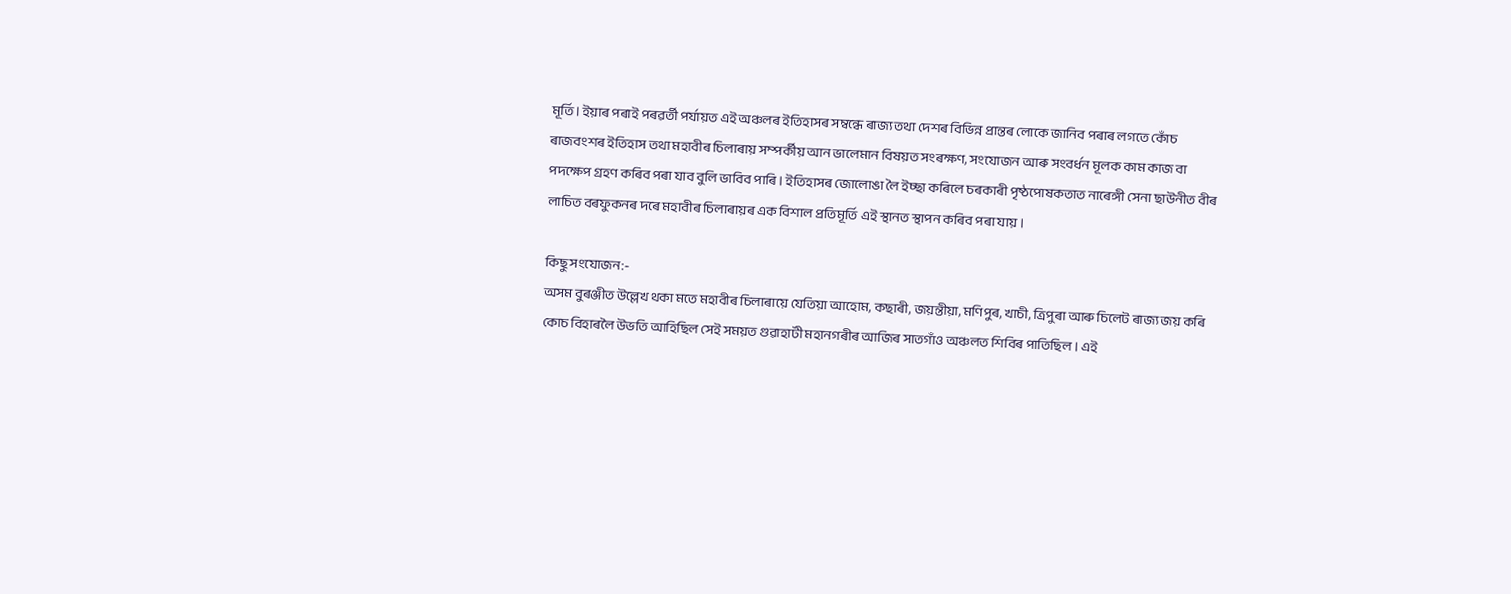মূৰ্তি। ইয়াৰ পৰাই পৰৱৰ্তী পৰ্যায়ত এই অঞ্চলৰ ইতিহাসৰ সম্বন্ধে ৰাজ্য তথা দেশৰ বিভিন্ন প্ৰান্তৰ লোকে জানিব পৰাৰ লগতে কোঁচ ৰাজবংশৰ ইতিহাস তথা মহাবীৰ চিলাৰায় সম্পৰ্কীয় আন ভালেমান বিষয়ত সংৰক্ষণ, সংযোজন আৰু সংবৰ্ধন মূলক কাম কাজ বা পদক্ষেপ গ্ৰহণ কৰিব পৰা যাব বুলি ভাবিব পাৰি। ইতিহাসৰ জোলোঙা লৈ ইচ্ছা কৰিলে চৰকাৰী পৃষ্ঠপোষকতাত নাৰেঙ্গী সেনা ছাউনীত বীৰ লাচিত বৰফুকনৰ দৰে মহাবীৰ চিলাৰায়ৰ এক বিশাল প্ৰতিমূৰ্তি এই স্থানত স্থাপন কৰিব পৰা যায়।

কিছু সংযোজন:-
অসম বুৰঞ্জীত উল্লেখ থকা মতে মহাবীৰ চিলাৰায়ে যেতিয়া আহোম, কছাৰী, জয়ন্তীয়া, মণিপুৰ, খাচী, ত্ৰিপুৰা আৰু চিলেট ৰাজ্য জয় কৰি কোচ বিহাৰলৈ উভতি আহিছিল সেই সময়ত গুৱাহাটী মহানগৰীৰ আজিৰ সাতগাঁও অঞ্চলত শিবিৰ পাতিছিল। এই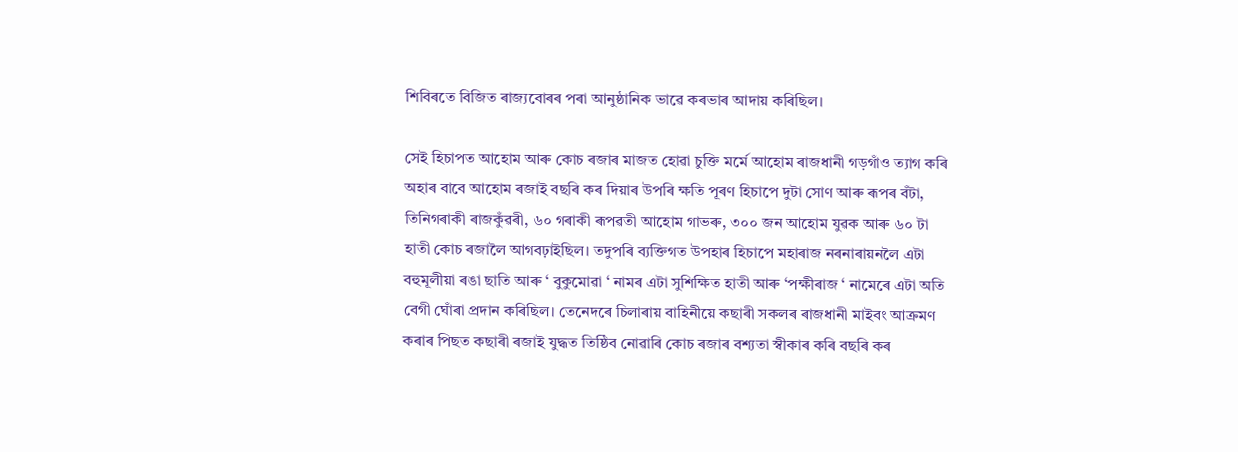শিবিৰতে বিজিত ৰাজ্যবোৰৰ পৰা আনুষ্ঠানিক ভাৱে কৰভাৰ আদায় কৰিছিল।

সেই হিচাপত আহোম আৰু কোচ ৰজাৰ মাজত হোৱা চুক্তি মৰ্মে আহোম ৰাজধানী গড়গাঁও ত্যাগ কৰি অহাৰ বাবে আহোম ৰজাই বছৰি কৰ দিয়াৰ উপৰি ক্ষতি পূৰণ হিচাপে দুটা সোণ আৰু ৰূপৰ বঁটা, তিনিগৰাকী ৰাজকুঁৱৰী, ৬০ গৰাকী ৰূপৱতী আহোম গাভৰু, ৩০০ জন আহোম যুৱক আৰু ৬০ টা হাতী কোচ ৰজালৈ আগবঢ়াইছিল। তদুপৰি ব্যক্তিগত উপহাৰ হিচাপে মহাৰাজ নৰনাৰায়নলৈ এটা বহুমূলীয়া ৰঙা ছাতি আৰু ‘ বুকুমোৱা ‘ নামৰ এটা সুশিক্ষিত হাতী আৰু ‘পক্ষীৰাজ ‘ নামেৰে এটা অতি বেগী ঘোঁৰা প্ৰদান কৰিছিল। তেনেদৰে চিলাৰায় বাহিনীয়ে কছাৰী সকলৰ ৰাজধানী মাইবং আক্ৰমণ কৰাৰ পিছত কছাৰী ৰজাই যুদ্ধত তিষ্ঠিব নোৱাৰি কোচ ৰজাৰ বশ্যতা স্বীকাৰ কৰি বছৰি কৰ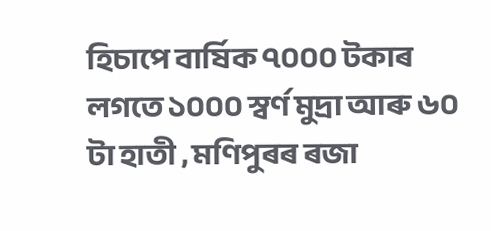হিচাপে বাৰ্ষিক ৭০০০ টকাৰ লগতে ১০০০ স্বৰ্ণ মুদ্ৰা আৰু ৬০ টা হাতী , মণিপুৰৰ ৰজা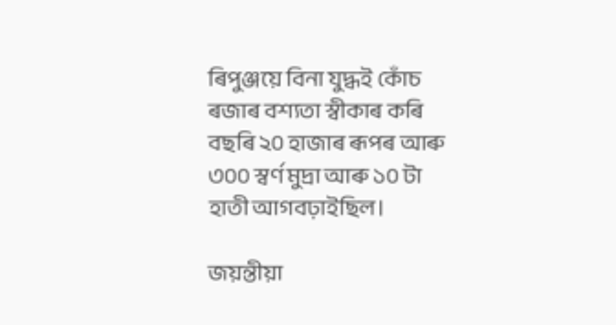ৰিপুঞ্জয়ে বিনা যুদ্ধই কোঁচ ৰজাৰ বশ্যতা স্বীকাৰ কৰি বছৰি ২০ হাজাৰ ৰূপৰ আৰু ৩০০ স্বৰ্ণ মুদ্ৰা আৰু ১০ টা হাতী আগবঢ়াইছিল।

জয়ন্তীয়া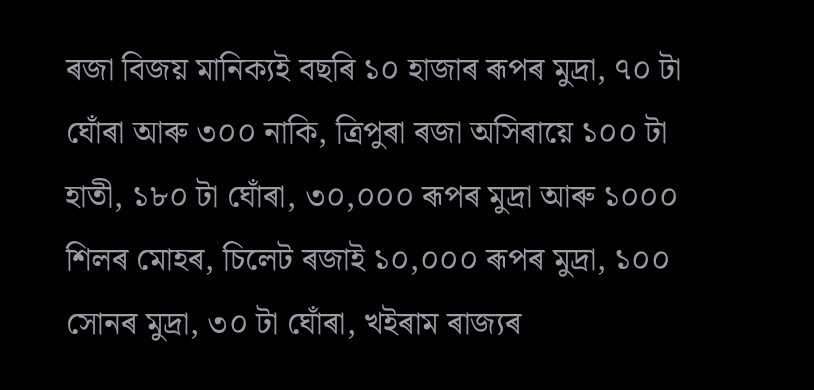ৰজা বিজয় মানিক্যই বছৰি ১০ হাজাৰ ৰূপৰ মুদ্ৰা, ৭০ টা ঘোঁৰা আৰু ৩০০ নাকি, ত্ৰিপুৰা ৰজা অসিৰায়ে ১০০ টা হাতী, ১৮০ টা ঘোঁৰা, ৩০,০০০ ৰূপৰ মুদ্ৰা আৰু ১০০০ শিলৰ মোহৰ, চিলেট ৰজাই ১০,০০০ ৰূপৰ মুদ্ৰা, ১০০ সোনৰ মুদ্ৰা, ৩০ টা ঘোঁৰা, খইৰাম ৰাজ্যৰ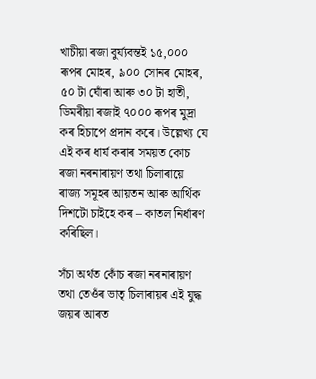খাচীয়া ৰজা বুৰ্য্যবন্তই ১৫,০০০ ৰূপৰ মোহৰ, ৯০০ সোনৰ মোহৰ, ৫০ টা ঘোঁৰা আৰু ৩০ টা হাতী, ডিমৰীয়া ৰজাই ৭০০০ ৰূপৰ মুদ্ৰা কৰ হিচাপে প্ৰদান কৰে। উল্লেখ্য যে এই কৰ ধাৰ্য কৰাৰ সময়ত কোচ ৰজা নৰনাৰায়ণ তথা চিলাৰায়ে ৰাজ্য সমূহৰ আয়তন আৰু আৰ্থিক দিশটো চাইহে কৰ – কাতল নিৰ্ধাৰণ কৰিছিল।

সঁচা অৰ্থত কোঁচ ৰজা নৰনাৰায়ণ তথা তেওঁৰ ভাতৃ চিলাৰায়ৰ এই যুদ্ধ জয়ৰ আৰত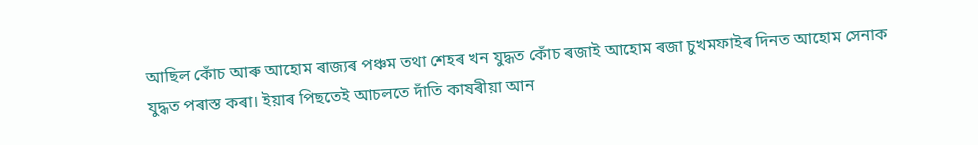আছিল কোঁচ আৰু আহোম ৰাজ্যৰ পঞ্চম তথা শেহৰ খন যুদ্ধত কোঁচ ৰজাই আহোম ৰজা চুখমফাইৰ দিনত আহোম সেনাক যুদ্ধত পৰাস্ত কৰা। ইয়াৰ পিছতেই আচলতে দাঁতি কাষৰীয়া আন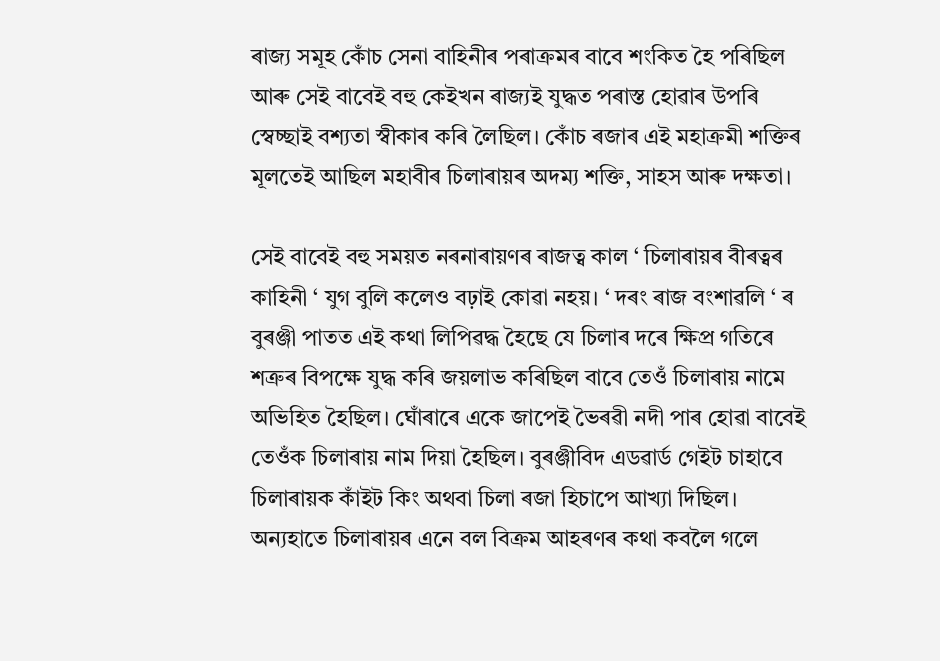ৰাজ্য সমূহ কোঁচ সেনা বাহিনীৰ পৰাক্ৰমৰ বাবে শংকিত হৈ পৰিছিল আৰু সেই বাবেই বহু কেইখন ৰাজ্যই যুদ্ধত পৰাস্ত হোৱাৰ উপৰি স্বেচ্ছাই বশ্যতা স্বীকাৰ কৰি লৈছিল। কোঁচ ৰজাৰ এই মহাক্ৰমী শক্তিৰ মূলতেই আছিল মহাবীৰ চিলাৰায়ৰ অদম্য শক্তি, সাহস আৰু দক্ষতা।

সেই বাবেই বহু সময়ত নৰনাৰায়ণৰ ৰাজত্ব কাল ‘ চিলাৰায়ৰ বীৰত্বৰ কাহিনী ‘ যুগ বুলি কলেও বঢ়াই কোৱা নহয়। ‘ দৰং ৰাজ বংশাৱলি ‘ ৰ বুৰঞ্জী পাতত এই কথা লিপিৱদ্ধ হৈছে যে চিলাৰ দৰে ক্ষিপ্ৰ গতিৰে শত্ৰুৰ বিপক্ষে যুদ্ধ কৰি জয়লাভ কৰিছিল বাবে তেওঁ চিলাৰায় নামে অভিহিত হৈছিল। ঘোঁৰাৰে একে জাপেই ভৈৰৱী নদী পাৰ হোৱা বাবেই তেওঁক চিলাৰায় নাম দিয়া হৈছিল। বুৰঞ্জীবিদ এডৱাৰ্ড গেইট চাহাবে চিলাৰায়ক কাঁইট কিং অথবা চিলা ৰজা হিচাপে আখ্যা দিছিল।
অন্যহাতে চিলাৰায়ৰ এনে বল বিক্ৰম আহৰণৰ কথা কবলৈ গলে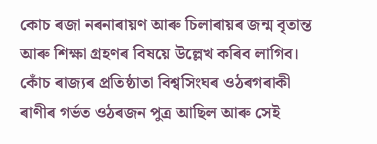কোচ ৰজা নৰনাৰায়ণ আৰু চিলাৰায়ৰ জন্ম বৃতান্ত আৰু শিক্ষা গ্ৰহণৰ বিষয়ে উল্লেখ কৰিব লাগিব। কোঁচ ৰাজ্যৰ প্ৰতিষ্ঠাতা বিশ্বসিংঘৰ ওঠৰগৰাকী ৰাণীৰ গৰ্ভত ওঠৰজন পুত্ৰ আছিল আৰু সেই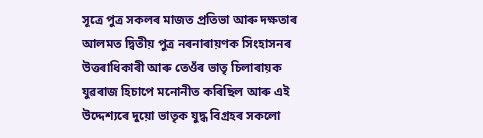সূত্ৰে পুত্ৰ সকলৰ মাজত প্ৰতিভা আৰু দক্ষতাৰ আলমত দ্বিতীয় পুত্ৰ নৰনাৰায়ণক সিংহাসনৰ উত্তৰাধিকাৰী আৰু তেওঁৰ ভাতৃ চিলাৰায়ক যুৱৰাজ হিচাপে মনোনীত কৰিছিল আৰু এই উদ্দেশ্যৰে দুয়ো ভাতৃক যুদ্ধ বিগ্ৰহৰ সকলো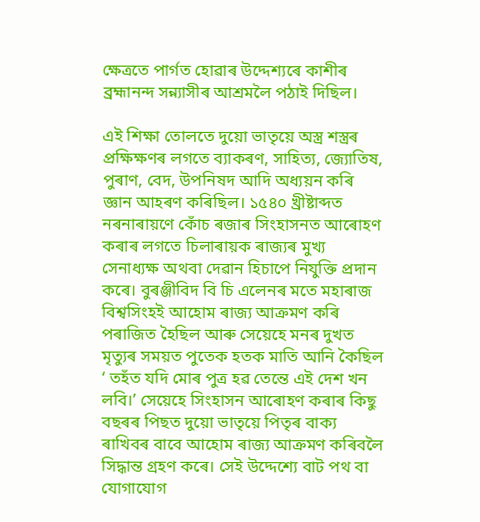ক্ষেত্ৰতে পাৰ্গত হোৱাৰ উদ্দেশ্যৰে কাশীৰ ব্ৰহ্মানন্দ সন্ন্যাসীৰ আশ্ৰমলৈ পঠাই দিছিল।

এই শিক্ষা তোলতে দুয়ো ভাতৃয়ে অস্ত্ৰ শস্ত্ৰৰ প্ৰক্ষিক্ষণৰ লগতে ব্যাকৰণ, সাহিত্য, জ্যোতিষ, পুৰাণ, বেদ, উপনিষদ আদি অধ্যয়ন কৰি জ্ঞান আহৰণ কৰিছিল। ১৫৪০ খ্ৰীষ্টাব্দত নৰনাৰায়ণে কোঁচ ৰজাৰ সিংহাসনত আৰোহণ কৰাৰ লগতে চিলাৰায়ক ৰাজ্যৰ মুখ্য সেনাধ্যক্ষ অথবা দেৱান হিচাপে নিযুক্তি প্ৰদান কৰে। বুৰঞ্জীবিদ বি চি এলেনৰ মতে মহাৰাজ বিশ্বসিংহই আহোম ৰাজ্য আক্ৰমণ কৰি পৰাজিত হৈছিল আৰু সেয়েহে মনৰ দুখত মৃত্যুৰ সময়ত পুতেক হতক মাতি আনি কৈছিল ‘ তহঁত যদি মোৰ পুত্ৰ হৱ তেন্তে এই দেশ খন লবি।’ সেয়েহে সিংহাসন আৰোহণ কৰাৰ কিছু বছৰৰ পিছত দুয়ো ভাতৃয়ে পিতৃৰ বাক্য ৰাখিবৰ বাবে আহোম ৰাজ্য আক্ৰমণ কৰিবলৈ সিদ্ধান্ত গ্ৰহণ কৰে। সেই উদ্দেশ্যে বাট পথ বা যোগাযোগ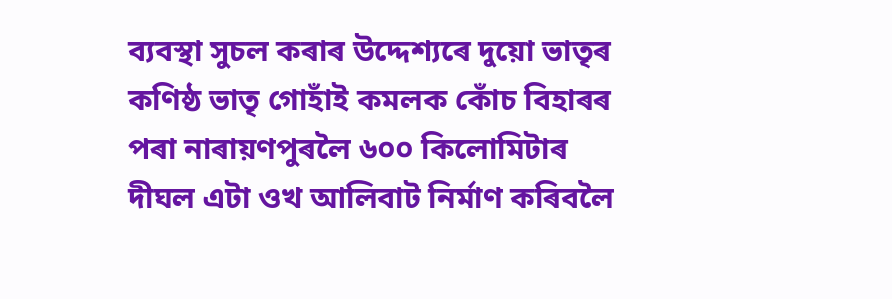ব্যবস্থা সুচল কৰাৰ উদ্দেশ্যৰে দুয়ো ভাতৃৰ কণিষ্ঠ ভাতৃ গোহাঁই কমলক কোঁচ বিহাৰৰ পৰা নাৰায়ণপুৰলৈ ৬০০ কিলোমিটাৰ দীঘল এটা ওখ আলিবাট নিৰ্মাণ কৰিবলৈ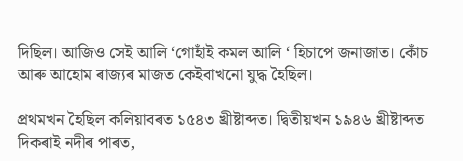দিছিল। আজিও সেই আলি ‘গোহাঁই কমল আলি ‘ হিচাপে জনাজাত। কোঁচ আৰু আহোম ৰাজ্যৰ মাজত কেইবাখনো যুদ্ধ হৈছিল।

প্ৰথমখন হৈছিল কলিয়াবৰত ১৫৪৩ খ্ৰীষ্টাব্দত। দ্বিতীয়খন ১৯৪৬ খ্ৰীষ্টাব্দত দিকৰাই নদীৰ পাৰত,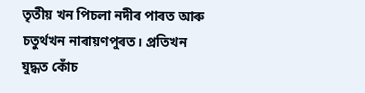তৃতীয় খন পিচলা নদীৰ পাৰত আৰু চতুৰ্থখন নাৰায়ণপুৰত। প্ৰতিখন যুদ্ধত কোঁচ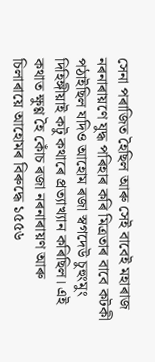সেনা পৰাজিত হৈছিল আৰু সেই বাবেই মহাৰাজ নৰনাৰায়ণে যুদ্ধ পৰিহাৰ কৰি মিত্ৰতাৰ বাবে কটকী পঠাইছিল যদিও আহোম ৰজা স্বগদেউ চুহুংমুং দিহিঙ্গীয়াই কটু কথাৰে প্ৰত্যাখ্যান কৰিছিল। এই কথাত ক্ষুণ্ণ হৈ কোঁচ ৰজা নৰনাৰায়ণ আৰু চিলাৰায়ে আহোমৰ বিৰুদ্ধে ১৫৫৬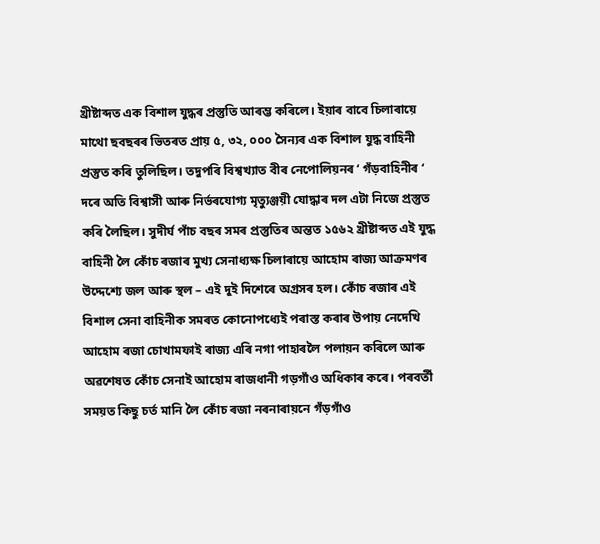খ্ৰীষ্টাব্দত এক বিশাল যুদ্ধৰ প্ৰস্তুতি আৰম্ভ কৰিলে। ইয়াৰ বাবে চিলাৰায়ে মাথো ছবছৰৰ ভিতৰত প্ৰায় ৫, ৩২, ০০০ সৈন্যৰ এক বিশাল যুদ্ধ বাহিনী প্ৰস্তুত কৰি তুলিছিল। তদুপৰি বিশ্বখ্যাত বীৰ নেপোলিয়নৰ ‘ গঁড়বাহিনীৰ ‘ দৰে অতি বিশ্বাসী আৰু নিৰ্ভৰযোগ্য মৃত্যুঞ্জয়ী যোদ্ধাৰ দল এটা নিজে প্ৰস্তুত কৰি লৈছিল। সুদীৰ্ঘ পাঁচ বছৰ সমৰ প্ৰস্তুতিৰ অন্তত ১৫৬২ খ্ৰীষ্টাব্দত এই যুদ্ধ বাহিনী লৈ কোঁচ ৰজাৰ মুখ্য সেনাধ্যক্ষ চিলাৰায়ে আহোম ৰাজ্য আক্ৰমণৰ উদ্দেশ্যে জল আৰু স্থল – এই দুই দিশেৰে অগ্ৰসৰ হল। কোঁচ ৰজাৰ এই বিশাল সেনা বাহিনীক সমৰত কোনোপধ্যেই পৰাস্ত কৰাৰ উপায় নেদেখি আহোম ৰজা চোখামফাই ৰাজ্য এৰি নগা পাহাৰলৈ পলায়ন কৰিলে আৰু অৱশেষত কোঁচ সেনাই আহোম ৰাজধানী গড়গাঁও অধিকাৰ কৰে। পৰবৰ্তী সময়ত কিছু চৰ্ত মানি লৈ কোঁচ ৰজা নৰনাৰায়নে গঁড়গাঁও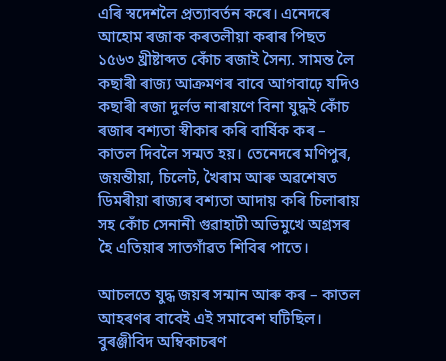এৰি স্বদেশলৈ প্ৰত্যাবৰ্তন কৰে। এনেদৰে আহোম ৰজাক কৰতলীয়া কৰাৰ পিছত ১৫৬৩ খ্ৰীষ্টাব্দত কোঁচ ৰজাই সৈন্য. সামন্ত লৈ কছাৰী ৰাজ্য আক্ৰমণৰ বাবে আগবাঢ়ে যদিও কছাৰী ৰজা দুৰ্লভ নাৰায়ণে বিনা যুদ্ধই কোঁচ ৰজাৰ বশ্যতা স্বীকাৰ কৰি বাৰ্ষিক কৰ – কাতল দিবলৈ সন্মত হয়। তেনেদৰে মণিপুৰ, জয়ন্তীয়া, চিলেট, খৈৰাম আৰু অৱশেষত ডিমৰীয়া ৰাজ্যৰ বশ্যতা আদায় কৰি চিলাৰায় সহ কোঁচ সেনানী গুৱাহাটী অভিমুখে অগ্ৰসৰ হৈ এতিয়াৰ সাতগাঁৱত শিবিৰ পাতে।

আচলতে যুদ্ধ জয়ৰ সন্মান আৰু কৰ – কাতল আহৰণৰ বাবেই এই সমাবেশ ঘটিছিল। বুৰঞ্জীবিদ অম্বিকাচৰণ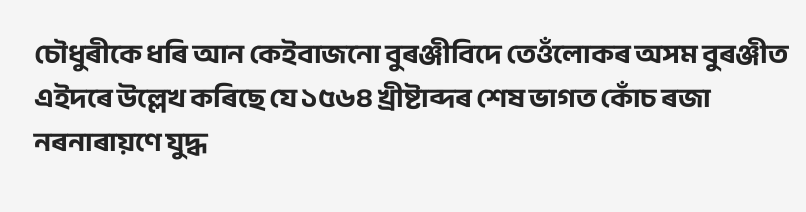চৌধুৰীকে ধৰি আন কেইবাজনো বুৰঞ্জীবিদে তেওঁলোকৰ অসম বুৰঞ্জীত এইদৰে উল্লেখ কৰিছে যে ১৫৬৪ খ্ৰীষ্টাব্দৰ শেষ ভাগত কোঁচ ৰজা নৰনাৰায়ণে যুদ্ধ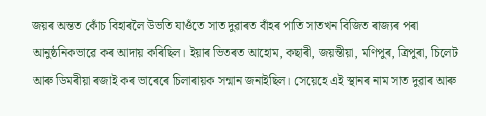জয়ৰ অন্তত কোঁচ বিহাৰলৈ উভতি যাওঁতে সাত দুৱাৰত বাঁহৰ পাতি সাতখন বিজিত ৰাজ্যৰ পৰা আনুষ্ঠনিকভাৱে কৰ আদায় কৰিছিল। ইয়াৰ ভিতৰত আহোম, কছাৰী, জয়ন্তীয়া, মণিপুৰ, ত্ৰিপুৰা, চিলেট আৰু ডিমৰীয়া ৰজাই কৰ ভাৰেৰে চিলাৰায়ক সন্মান জনাইছিল। সেয়েহে এই স্থানৰ নাম সাত দুৱাৰ আৰু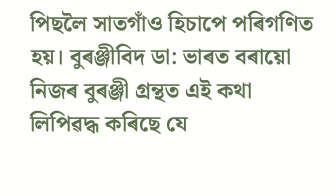পিছলৈ সাতগাঁও হিচাপে পৰিগণিত হয়। বুৰঞ্জীবিদ ডা: ভাৰত বৰায়ো নিজৰ বুৰঞ্জী গ্ৰন্থত এই কথা লিপিৱদ্ধ কৰিছে যে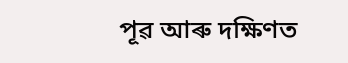পূৱ আৰু দক্ষিণত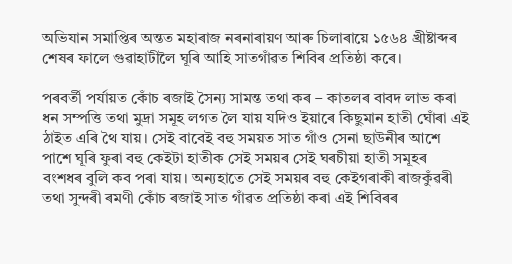অভিযান সমাপ্তিৰ অন্তত মহাৰাজ নৰনাৰায়ণ আৰু চিলাৰায়ে ১৫৬৪ খ্ৰীষ্টাব্দৰ শেষৰ ফালে গুৱাহাটীলৈ ঘূৰি আহি সাতগাঁৱত শিবিৰ প্ৰতিষ্ঠা কৰে।

পৰবৰ্তী পৰ্যায়ত কোঁচ ৰজাই সৈন্য সামন্ত তথা কৰ – কাতলৰ বাবদ লাভ কৰা ধন সম্পত্তি তথা মুদ্ৰা সমূহ লগত লৈ যায় যদিও ইয়াৰে কিছুমান হাতী ঘোঁৰা এই ঠাইত এৰি থৈ যায়। সেই বাবেই বহু সময়ত সাত গাঁও সেনা ছাউনীৰ আশে পাশে ঘূৰি ফুৰা বহু কেইটা হাতীক সেই সময়ৰ সেই ঘৰচীয়া হাতী সমূহৰ বংশধৰ বুলি কব পৰা যায়। অন্যহাতে সেই সময়ৰ বহু কেইগৰাকী ৰাজকুঁৱৰী তথা সুন্দৰী ৰমণী কোঁচ ৰজাই সাত গাঁৱত প্ৰতিষ্ঠা কৰা এই শিবিৰৰ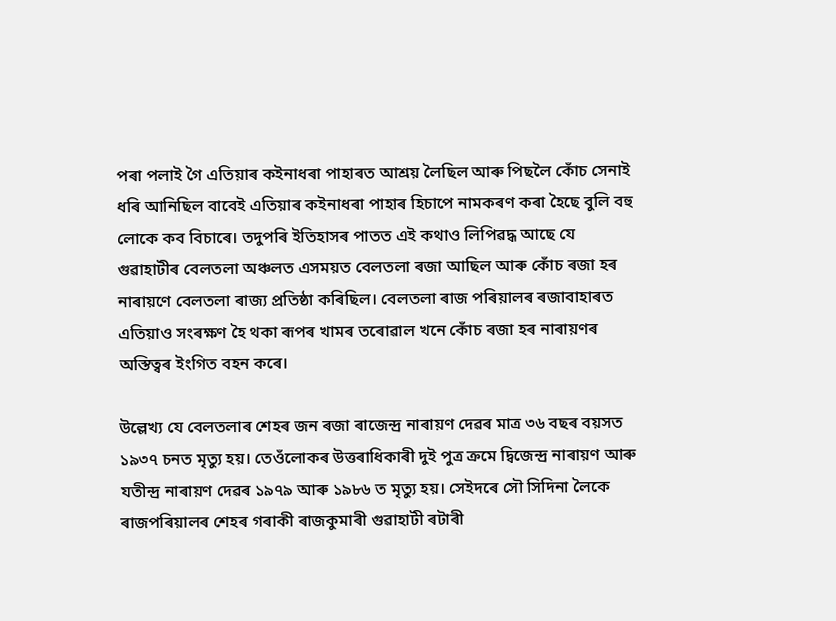পৰা পলাই গৈ এতিয়াৰ কইনাধৰা পাহাৰত আশ্ৰয় লৈছিল আৰু পিছলৈ কোঁচ সেনাই ধৰি আনিছিল বাবেই এতিয়াৰ কইনাধৰা পাহাৰ হিচাপে নামকৰণ কৰা হৈছে বুলি বহু লোকে কব বিচাৰে। তদুপৰি ইতিহাসৰ পাতত এই কথাও লিপিৱদ্ধ আছে যে গুৱাহাটীৰ বেলতলা অঞ্চলত এসময়ত বেলতলা ৰজা আছিল আৰু কোঁচ ৰজা হৰ নাৰায়ণে বেলতলা ৰাজ্য প্ৰতিষ্ঠা কৰিছিল। বেলতলা ৰাজ পৰিয়ালৰ ৰজাবাহাৰত এতিয়াও সংৰক্ষণ হৈ থকা ৰূপৰ খামৰ তৰোৱাল খনে কোঁচ ৰজা হৰ নাৰায়ণৰ অস্তিত্বৰ ইংগিত বহন কৰে।

উল্লেখ্য যে বেলতলাৰ শেহৰ জন ৰজা ৰাজেন্দ্ৰ নাৰায়ণ দেৱৰ মাত্ৰ ৩৬ বছৰ বয়সত ১৯৩৭ চনত মৃত্যু হয়। তেওঁলোকৰ উত্তৰাধিকাৰী দুই পুত্ৰ ক্ৰমে দ্বিজেন্দ্ৰ নাৰায়ণ আৰু যতীন্দ্ৰ নাৰায়ণ দেৱৰ ১৯৭৯ আৰু ১৯৮৬ ত মৃত্যু হয়। সেইদৰে সৌ সিদিনা লৈকে ৰাজপৰিয়ালৰ শেহৰ গৰাকী ৰাজকুমাৰী গুৱাহাটী ৰটাৰী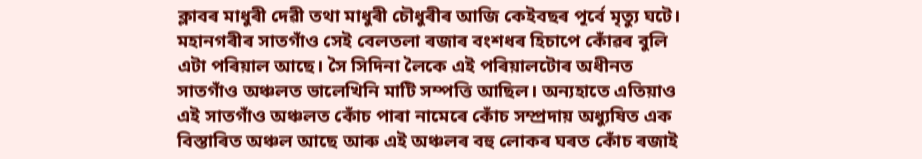ক্লাবৰ মাধুৰী দেৱী তথা মাধুৰী চৌধুৰীৰ আজি কেইবছৰ পূৰ্বে মৃত্যু ঘটে। মহানগৰীৰ সাতগাঁও সেই বেলতলা ৰজাৰ বংশধৰ হিচাপে কোঁৱৰ বুলি এটা পৰিয়াল আছে। সৈ সিদিনা লৈকে এই পৰিয়ালটোৰ অধীনত সাতগাঁও অঞ্চলত ভালেখিনি মাটি সম্পত্তি আছিল। অন্যহাতে এতিয়াও এই সাতগাঁও অঞ্চলত কোঁচ পাৰা নামেৰে কোঁচ সম্প্ৰদায় অধ্যুষিত এক বিস্তাৰিত অঞ্চল আছে আৰু এই অঞ্চলৰ বহু লোকৰ ঘৰত কোঁচ ৰজাই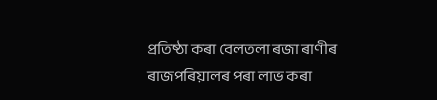প্ৰতিষ্ঠা কৰা বেলতলা ৰজা ৰাণীৰ ৰাজপৰিয়ালৰ পৰা লাভ কৰা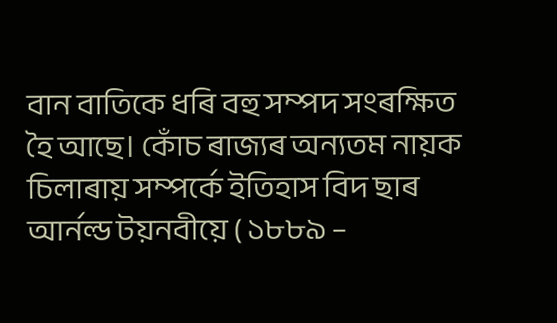বান বাতিকে ধৰি বহু সম্পদ সংৰক্ষিত হৈ আছে। কোঁচ ৰাজ্যৰ অন্যতম নায়ক চিলাৰায় সম্পৰ্কে ইতিহাস বিদ ছাৰ আৰ্নল্ড টয়নবীয়ে ( ১৮৮৯ –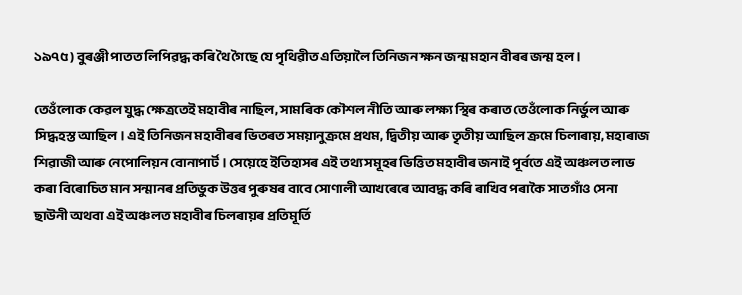১৯৭৫ ) বুৰঞ্জী পাতত লিপিৱদ্ধ কৰি থৈ গৈছে যে পৃথিৱীত এতিয়ালৈ তিনিজন ক্ষন জন্ম মহান বীৰৰ জন্ম হল ।

তেওঁলোক কেৱল যুদ্ধ ক্ষেত্ৰতেই মহাবীৰ নাছিল, সামৰিক কৌশল নীতি আৰু লক্ষ্য স্থিৰ কৰাত তেওঁলোক নিৰ্ভুল আৰু সিদ্ধহস্ত আছিল। এই তিনিজন মহাবীৰৰ ভিতৰত সময়ানুক্ৰমে প্ৰথম, দ্বিতীয় আৰু তৃতীয় আছিল ক্ৰমে চিলাৰায়, মহাৰাজ শিৱাজী আৰু নেপোলিয়ন বোনাপাৰ্ট। সেয়েহে ইতিহাসৰ এই তথ্য সমূহৰ ভিত্তিত মহাবীৰ জনাই পূৰ্বতে এই অঞ্চলত লাভ কৰা বিৰোচিত মান সন্মানৰ প্ৰতিভুক উত্তৰ পুৰুষৰ বাবে সোণালী আখৰেৰে আবদ্ধ কৰি ৰাখিব পৰাকৈ সাতগাঁও সেনা ছাউনী অথবা এই অঞ্চলত মহাবীৰ চিলৰায়ৰ প্ৰতিমূৰ্তি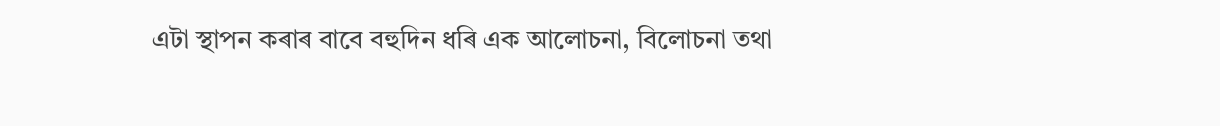এটা স্থাপন কৰাৰ বাবে বহুদিন ধৰি এক আলোচনা, বিলোচনা তথা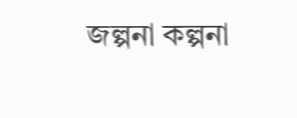জল্পনা কল্পনা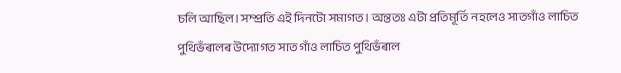চলি আছিল। সম্প্ৰতি এই দিনটো সমাগত। অন্ততঃ এটা প্ৰতিমূৰ্তি নহলেও সাতগাঁও লাচিত পুথিভঁৰালৰ উদ্যোগত সাত গাঁও লাচিত পুথিভঁৰাল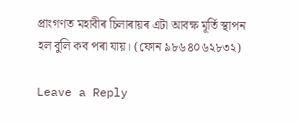প্ৰাংগণত মহাবীৰ চিলাৰায়ৰ এটা আবক্ষ মূৰ্তি স্থাপন হল বুলি কব পৰা যায়। (ফোন ৯৮৬৪০৬২৮৩২)

Leave a Reply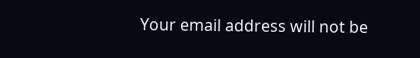Your email address will not be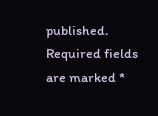published. Required fields are marked *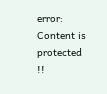error: Content is protected !!